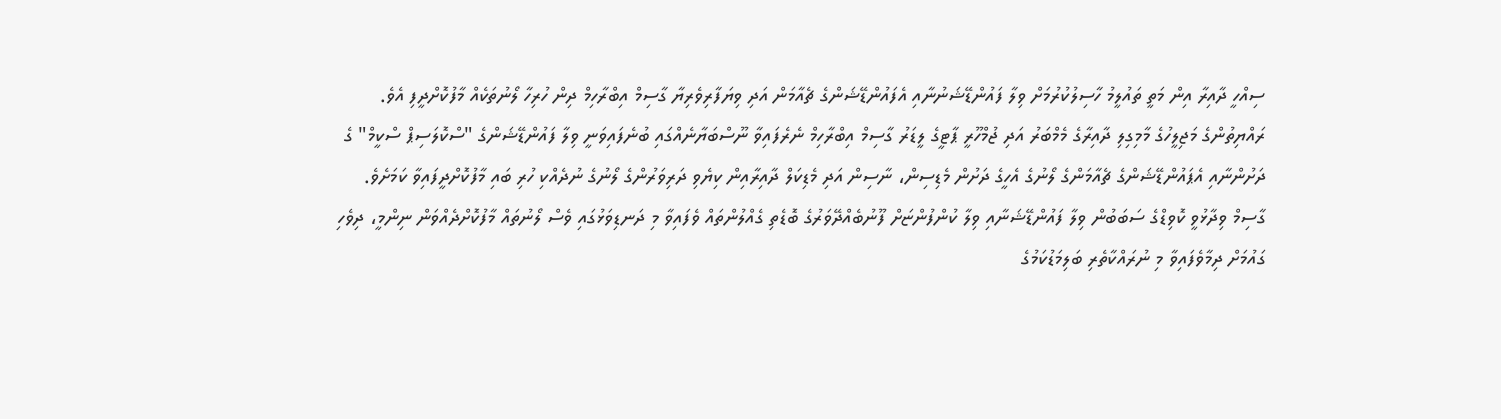ސިއްހީ ދާއިރާ އިން މަތީ ތައުލީމު ހާސިލުކުރުމަށް ވިލާ ފައުންޑޭޝަނުނާއި އެފައުންޑޭޝަންގެ ޗެއާމަން އަދި ވިޔަފާރިވެރިޔާ ގާސިމް އިބްރާހިމް ދިން ހުރިހާ ލޯނުތަކެއް މާފުކޮށްދީފި އެވެ.
ރައްޔިތުންގެ މަޖިލީހުގެ މާމިގިލި ދާއިރާގެ މެމްބަރު އަދި ޖުމްހޫރީ ޕާޓީގެ ލީޑަރު ގާސިމް އިބްރާހިމް ނެރެފައިވާ ނޫސްބަޔާނެއްގައި ބުނެފައިވަނީ ވިލާ ފައުންޑޭޝަންގެ "ސްކޮލަސިޕް ސްކީމް" ގެ ދަށުންނާއި އެޕައުންޑޭޝަންގެ ޗެއާމަންގެ ލޯނުގެ އެހީގެ ދަށުން މެޑިސިން، ނާސިން އަދި މެޑިކަލް ދާއިރާއިން ކިޔެވި ދަރިވަރުންގެ ލޯނުގެ ނުދެއްކި ހުރި ބައި މާފުކޮށްދީފައިވާ ކަމަށެވެ.
ގާސިމް ވިދާޅުވީ ކޮވިޑްގެ ސަބަބުން ވިލާ ފައުންޑޭޝަނާއި ވިލާ ކުންފުންޏަށް ފޫނުބެއްދޭވަރުގެ ބޮޑެތި ގެއްލުންތައް ވެފައިވާ މި ދަނޑިވަޅުގައި ވެސް ލޯނުތައް މާފުކޮށްދެއްވަން ނިންމީ، ދިވެހި ގައުމަށް ދިމާވެފައިވާ މި ނުރައްކާތެރި ބަލިމަޑުކަމުގެ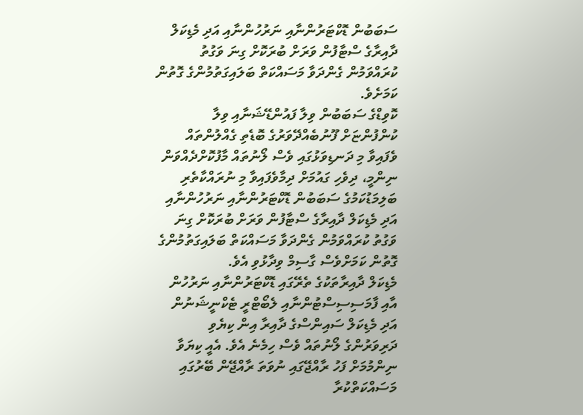ސަބަބުން ޑޮކްޓަރުންނާއި ނަރުހުންނާއި އަދި މެޑިކަލް ދާއިރާގެ ސްޓާފުން ވަރަށް ބުރަކޮށް ގިނަ ވަގުތު ކުރައްވަމުން ގެންދަވާ މަސައްކަތް ބަލައިގަތުމުންގެ ގޮތުން ކަމަށެވެ.
ކޮވިޑްގެ ސަބަބުން ވިލާ ފައުންޑޭޝަނާއި ވިލާ ކުންފުންޏަށް ފޫނުބެއްދޭވަރުގެ ބޮޑެތި ގެއްލުންތައް ވެފައިވާ މި ދަނޑިވަޅުގައި ވެސް ލޯނުތައް މާފުކޮށްދެއްވަން ނިންމީ، ދިވެހި ގައުމަށް ދިމާވެފައިވާ މި ނުރައްކާތެރި ބަލިމަޑުކަމުގެ ސަބަބުން ޑޮކްޓަރުންނާއި ނަރުހުންނާއި އަދި މެޑިކަލް ދާއިރާގެ ސްޓާފުން ވަރަށް ބުރަކޮށް ގިނަ ވަގުތު ކުރައްވަމުން ގެންދަވާ މަސައްކަތް ބަލައިގަތުމުންގެ ގޮތުން ކަމަށްވެސް ގާސިމް ވިދާޅުވި އެވެ.
މެޑިކަލް ދާއިރާތަކުގެ ތެރޭގައި ޑޮކްޓަރުންނާއި ނަރުހުން އާއި ފާމަސިސިސްޓުންނާއި ލެބޯޓްރީ ޓެކްނީޝަނުން އަދި މެޑިކަލް ސައިންސްގެ ދާއިރާ އިން ކިޔެވި ދަރިވަރުންގެ ލޯނުތައް ވެސް ހިމެނެ އެވެ. އެއީ ކިޔަވާ ނިންމުމަށް ފަހު ރާއްޖޭގައި ނުވަތަ ރާއްޖޭން ބޭރުގައި މަސައްކަތްކުރާ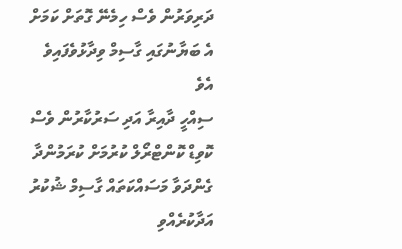ދަރިވަރުން ވެސް ހިމެނޭ ގޮތަށް ކަމަށް އެ ބަޔާނުގައި ގާސިމް ވިދާޅުވެފައިވެ އެވެ
ސިއްހީ ދާއިރާ އަދި ސަރުކާރުން ވެސް ކޮވިޑް ކޮންޓްރޯލް ކުރުމަށް ކުރަމުންދާ ގެންދަވާ މަސައްކަތައް ގާސިމް ޝުކުރު އަދާކުރެއްވި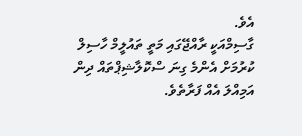އެވެ.
ގާސިމްއަކީ ރާއްޖޭގައި މަތީ ތައުލީމް ހާސިލް ކުރުމަށް އެންމެ ގިނަ ސްކޮލާޝިޕްތައް ދިން އަމިއްލަ އެއް ފަރާތެވެ.